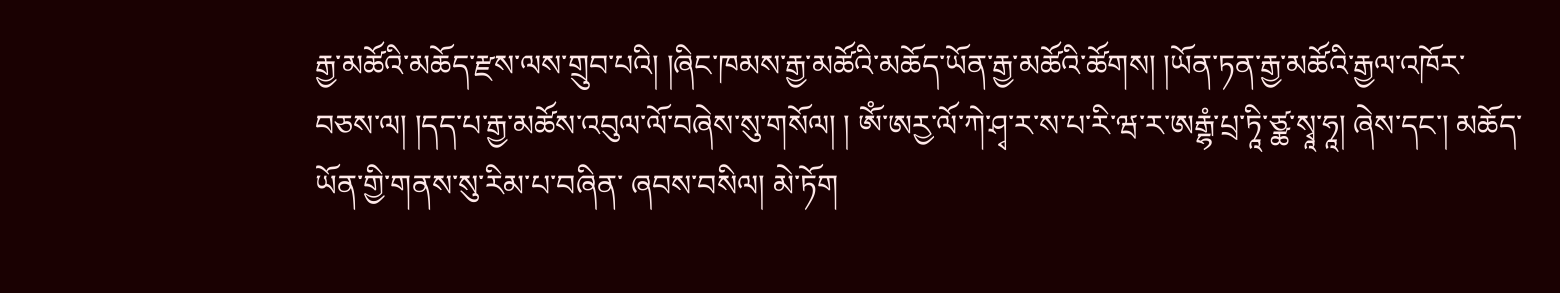རྒྱ་མཚོའི་མཆོད་རྫས་ལས་གྲུབ་པའི། །ཞིང་ཁམས་རྒྱ་མཚོའི་མཆོད་ཡོན་རྒྱ་མཚོའི་ཚོགས། །ཡོན་ཏན་རྒྱ་མཚོའི་རྒྱལ་འཁོར་བཅས་ལ། །དད་པ་རྒྱ་མཚོས་འབུལ་ལོ་བཞེས་སུ་གསོལ། ། ཨོཾ་ཨརྱ་ལོ་ཀེ་ཤྭ་ར་ས་པ་རི་ཝ་ར་ཨརྒྷཾ་པྲ་ཏཱི་ཙྪ་སྭཱ་ཧཱ། ཞེས་དང་། མཆོད་ཡོན་གྱི་གནས་སུ་རིམ་པ་བཞིན་ ཞབས་བསིལ། མེ་ཏོག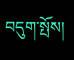བདུག་སྤོས།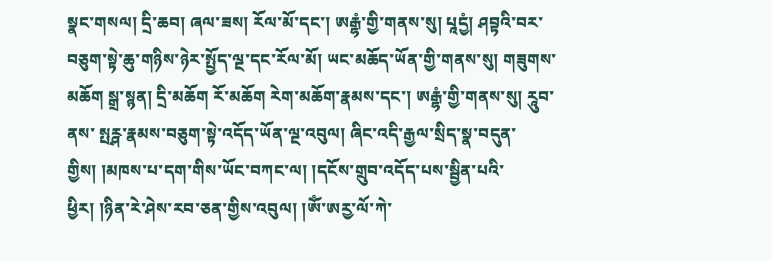སྣང་གསལ། དྲི་ཆབ། ཞལ་ཟས། རོལ་མོ་དང་། ཨརྒྷཾ་གྱི་གནས་སུ། པཱདྱཾ། ཤབྟའི་བར་བཅུག་སྟེ་ཆུ་གཉིས་ཉེར་སྤྱོད་ལྔ་དང་རོལ་མོ། ཡང་མཆོད་ཡོན་གྱི་གནས་སུ། གཟུགས་མཆོག སྒྲ་སྙན། དྲི་མཆོག རོ་མཆོག རེག་མཆོག་རྣམས་དང་། ཨརྒྷཾ་གྱི་གནས་སུ། རཱུབ་ནས་ སྤཪྴ་རྣམས་བཅུག་སྟེ་འདོད་ཡོན་ལྔ་འབུལ། ཞིང་འདི་རྒྱལ་སྲིད་སྣ་བདུན་གྱིས། །མཁས་པ་དག་གིས་ཡོང་བཀང་ལ། །དངོས་གྲུབ་འདོད་པས་སྦྱིན་པའི་ཕྱིར། །ཉིན་རེ་ཤེས་རབ་ཅན་གྱིས་འབུལ། །ཨོཾ་ཨརྱ་ལོ་ཀེ་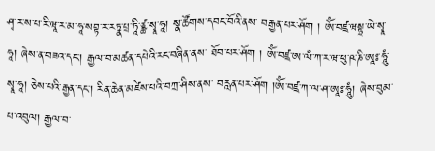ཤྭ་ར་ས་པ་རི་ཝཱ་ར་མ་ཧཱ་སབྟ་ར་རཏྣ་པྲ་ཏཱི་ཙྪ་སྭཱ་ཧཱ། སྣ་ཚོགས་དབང་བོའི་ནས་ བརྒྱན་པར་ཤོག ། ཨོཾ་བཛྲ་ཝསྟྲ་ཡེ་སྭཱ་ཧཱ། ཞེས་ན་བཟའ་དང་། རྒྱལ་བ་མཚན་དཔེའི་རང་བཞིན་ནས་ ཐོབ་པར་ཤོག ། ཨོཾ་བཛྲ་ཨ་ལཾ་ཀ་ར་ཝ་ཕུ་ཥ་ཎི་ཨཱཿ་ཧཱུཾ་སྭཱ་ཧཱ། ཅེས་པའི་རྒྱན་དང་། རིན་ཆེན་མཛེས་པའི་བཀྲ་ཤིས་ནས་ བརླན་པར་ཤོག །ཨོཾ་བཛྲ་ཀ་ལ་ཤ་ཨཱཿ་ཧཱུཾ། ཞེས་བུམ་པ་འབུལ། རྒྱལ་བ་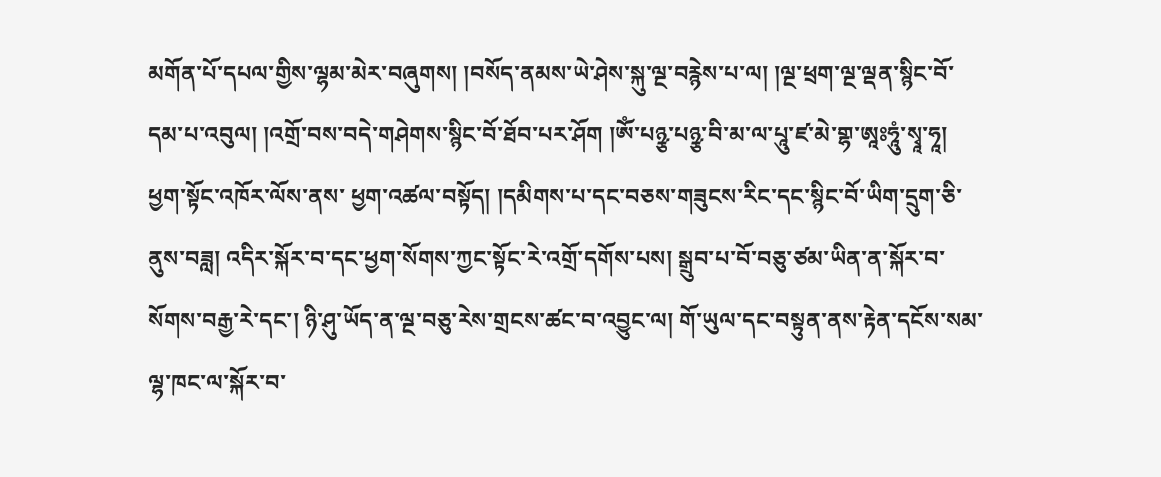མགོན་པོ་དཔལ་གྱིས་ལྷམ་མེར་བཞུགས། །བསོད་ནམས་ཡེ་ཤེས་སྐུ་ལྔ་བརྙེས་པ་ལ། །ལྔ་ཕྲག་ལྔ་ལྡན་སྙིང་བོ་དམ་པ་འབུལ། །འགྲོ་བས་བདེ་གཤེགས་སྙིང་བོ་ཐོབ་པར་ཤོག །ཨོཾ་པཉྩ་པཉྩ་བི་མ་ལ་པཱུ་ཛ་མེ་གྷ་ཨཱཿཧཱུཾ་སྭཱ་ཧཱ། ཕྱག་སྟོང་འཁོར་ལོས་ནས་ ཕྱག་འཚལ་བསྟོད། །དམིགས་པ་དང་བཅས་གཟུངས་རིང་དང་སྙིང་བོ་ཡིག་དྲུག་ཅི་ནུས་བཟླ། འདིར་སྐོར་བ་དང་ཕྱག་སོགས་ཀྱང་སྟོང་རེ་འགྲོ་དགོས་པས། སྒྲུབ་པ་བོ་བཅུ་ཙམ་ཡིན་ན་སྐོར་བ་སོགས་བརྒྱ་རེ་དང་། ཉི་ཤུ་ཡོད་ན་ལྔ་བཅུ་རེས་གྲངས་ཚང་བ་འབྱུང་ལ། གོ་ཡུལ་དང་བསྟུན་ནས་རྟེན་དངོས་སམ་ལྷ་ཁང་ལ་སྐོར་བ་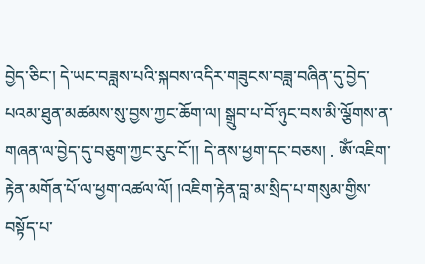བྱེད་ཅིང་། དེ་ཡང་བཟླས་པའི་སྐབས་འདིར་གཟུངས་བཟླ་བཞིན་དུ་བྱེད་པའམ་ཐུན་མཚམས་སུ་བྱས་ཀྱང་ཆོག་ལ། སྒྲུབ་པ་བོ་ཉུང་བས་མི་ལྕོགས་ན་གཞན་ལ་བྱེད་དུ་བཅུག་ཀྱང་རུང་ངོ་།། དེ་ནས་ཕྱག་དང་བཅས། . ཨོཾ་འཇིག་རྟེན་མགོན་པོ་ལ་ཕྱག་འཚལ་ལོ། །འཇིག་རྟེན་བླ་མ་སྲིད་པ་གསུམ་གྱིས་བསྟོད་པ་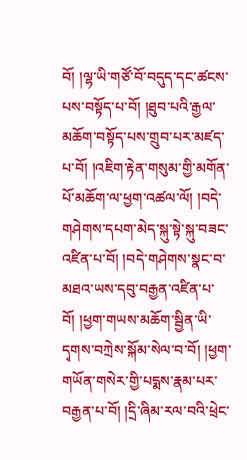བོ། །ལྷ་ཡི་གཙོ་བོ་བདུད་དང་ཚངས་པས་བསྟོད་པ་བོ། །ཐུབ་པའི་རྒྱལ་མཆོག་བསྟོད་པས་གྲུབ་པར་མཛད་པ་བོ། །འཇིག་རྟེན་གསུམ་གྱི་མགོན་པོ་མཆོག་ལ་ཕྱག་འཚལ་ལོ། །བདེ་གཤེགས་དཔག་མེད་སྐུ་སྟེ་སྐུ་བཟང་འཛིན་པ་བོ། །བདེ་གཤེགས་སྣང་བ་མཐའ་ཡས་དབུ་བརྒྱན་འཛིན་པ་བོ། །ཕྱག་གཡས་མཆོག་སྦྱིན་ཡི་དྭགས་བཀྲེས་སྐོམ་སེལ་བ་བོ། །ཕྱག་གཡོན་གསེར་གྱི་པདྨས་རྣམ་པར་བརྒྱན་པ་བོ། །དྲི་ཞིམ་རལ་བའི་ཕྲེང་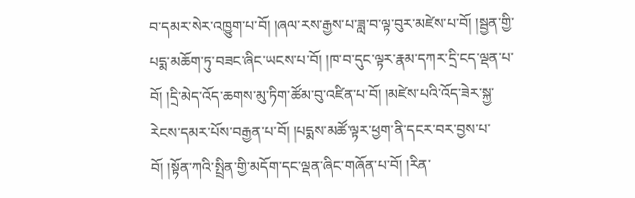བ་དམར་སེར་འཁྱུག་པ་བོ། །ཞལ་རས་རྒྱས་པ་ཟླ་བ་ལྟ་བུར་མཛེས་པ་བོ། །སྦྱན་གྱི་པདྨ་མཆོག་ཏུ་བཟང་ཞིང་ཡངས་པ་བོ། །ཁ་བ་དུང་ལྟར་རྣམ་དཀར་དྲི་ངད་ལྡན་པ་བོ། །དྲི་མེད་འོད་ཆགས་མུ་ཏིག་ཚོམ་བུ་འཛིན་པ་བོ། །མཛེས་པའི་འོད་ཟེར་སྐྱ་རེངས་དམར་པོས་བརྒྱན་པ་བོ། །པདྨས་མཚོ་ལྟར་ཕྱག་ནི་དངར་བར་བྱས་པ་བོ། །སྟོན་ཀའི་སྤྲིན་གྱི་མདོག་དང་ལྡན་ཞིང་གཞོན་པ་བོ། །རིན་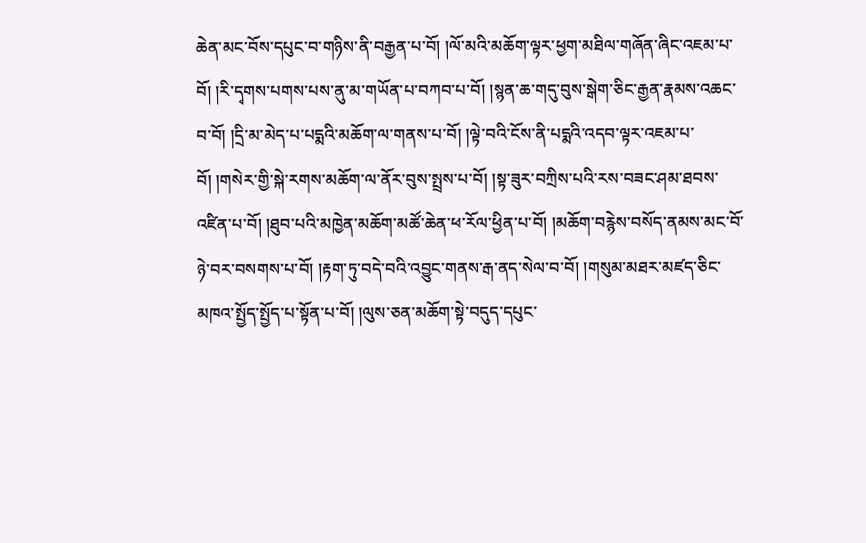ཆེན་མང་བོས་དཔུང་བ་གཉིས་ནི་བརྒྱན་པ་བོ། །ལོ་མའི་མཆོག་ལྟར་ཕྱག་མཐིལ་གཞོན་ཞིང་འཇམ་པ་བོ། །རི་དྭགས་པགས་པས་ནུ་མ་གཡོན་པ་བཀབ་པ་བོ། །སྙན་ཆ་གདུ་བུས་སྒེག་ཅིང་རྒྱན་རྣམས་འཆང་བ་བོ། །དྲི་མ་མེད་པ་པདྨའི་མཆོག་ལ་གནས་པ་བོ། །ལྟེ་བའི་ངོས་ནི་པདྨའི་འདབ་ལྟར་འཇམ་པ་བོ། །གསེར་གྱི་སྐེ་རགས་མཆོག་ལ་ནོར་བུས་སྤྲས་པ་བོ། །སྟ་ཟུར་བཀྲིས་པའི་རས་བཟང་ཤམ་ཐབས་འཛིན་པ་བོ། །ཐུབ་པའི་མཁྱེན་མཆོག་མཚོ་ཆེན་ཕ་རོལ་ཕྱིན་པ་བོ། །མཆོག་བརྙེས་བསོད་ནམས་མང་བོ་ཉེ་བར་བསགས་པ་བོ། །རྟག་ཏུ་བདེ་བའི་འབྱུང་གནས་རྒ་ནད་སེལ་བ་བོ། །གསུམ་མཐར་མཛད་ཅིང་མཁའ་སྤྱོད་སྤྱོད་པ་སྟོན་པ་བོ། །ལུས་ཅན་མཆོག་སྟེ་བདུད་དཔུང་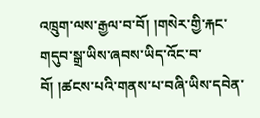འཁྲུག་ལས་རྒྱལ་བ་བོ། །གསེར་གྱི་རྐང་གདུབ་སྒྲ་ཡིས་ཞབས་ཡིད་འོང་བ་བོ། །ཚངས་པའི་གནས་པ་བཞི་ཡིས་དབེན་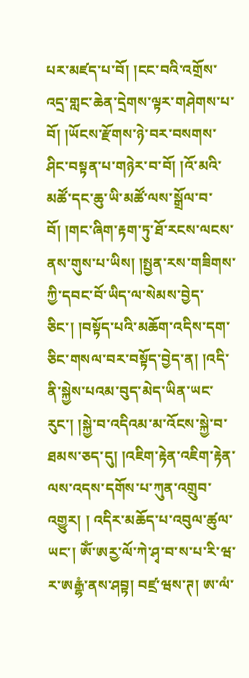པར་མཛད་པ་བོ། །ངང་བའི་འགྲོས་འདྲ་གླང་ཆེན་དྲེགས་ལྟར་གཤེགས་པ་བོ། །ཡོངས་རྫོགས་ཉེ་བར་བསགས་ཤིང་བསྟན་པ་གཉེར་བ་བོ། །འོ་མའི་མཚོ་དང་ཆུ་ཡི་མཚོ་ལས་སྒྲོལ་བ་བོ། །གང་ཞིག་རྟག་ཏུ་ཐོ་རངས་ལངས་ནས་གུས་པ་ཡིས། །སྤྱན་རས་གཟིགས་ཀྱི་དབང་བོ་ཡིད་ལ་སེམས་བྱེད་ཅིང་། །བསྟོད་པའི་མཆོག་འདིས་དག་ཅིང་གསལ་བར་བསྟོད་བྱེད་ན། །འདི་ནི་སྐྱེས་པའམ་བུད་མེད་ཡིན་ཡང་རུང་། །སྐྱེ་བ་འདིའམ་མ་འོངས་སྐྱེ་བ་ཐམས་ཅད་དུ། །འཇིག་རྟེན་འཇིག་རྟེན་ལས་འདས་དགོས་པ་ཀུན་འགྲུབ་འགྱུར། ། འདིར་མཆོད་པ་འབུལ་ཚུལ་ཡང་། ཨོཾ་ཨརྱ་ལོ་ཀེ་ཤྭ་བ་ས་པ་རི་ཝ་ར་ཨརྒྷཾ་ནས་ཤབྟ། བཛྲ་ཝས་ཊ། ཨ་ལཾ་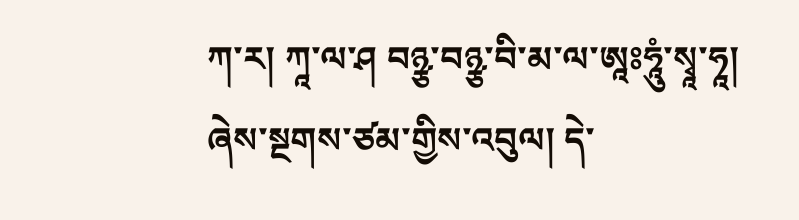ཀ་ར། ཀཱ་ལ་ཤ བཉྩ་བཉྩ་བི་མ་ལ་ཨཱཿཧཱུཾ་སྭཱ་ཧཱ། ཞེས་སྔགས་ཙམ་གྱིས་འབུལ། དེ་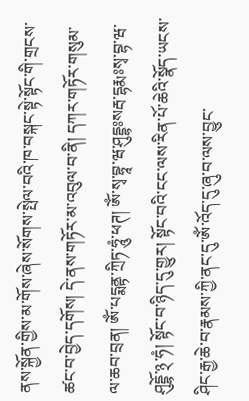ནས་སྐྱོན་གྱིས་མ་གོས་ཞེས་སོགས་སྤེལ་བའི་ཁ་བསྐང་སྟེ་སྟོང་གི་གྲངས་ཚང་བ་བྱེད་དགོས། དེ་ནས་གཏོར་མ་འབུལ་བ་ནི། དཀར་གཏོར་གསུམ་ལ་ཆབ་བྲན། ཨོཾ་པདྨནྟ་ཀྲིཏ་ཧཱུཾ་ཕཊ། ཨོཾ་སྭ་བྷཱ་ཝ་ཤུདྡྷཿསརྦ་དྷརྨཿསྭ་བྷ་ཝ་ཤུདྡྷོ་྅་ཧཾ། སྟོང་བ་ཉིད་དུ་གྱུར། སྟོང་བའི་ངང་ལས་རིན་པོ་ཆེའི་སྣོད་ཡངས་ཤིང་རྒྱ་ཆེ་བ་རྣམས་ཀྱི་ནང་དུ་ཨོཾ་འོད་དུ་ཞུ་བ་ལས་བྱུང་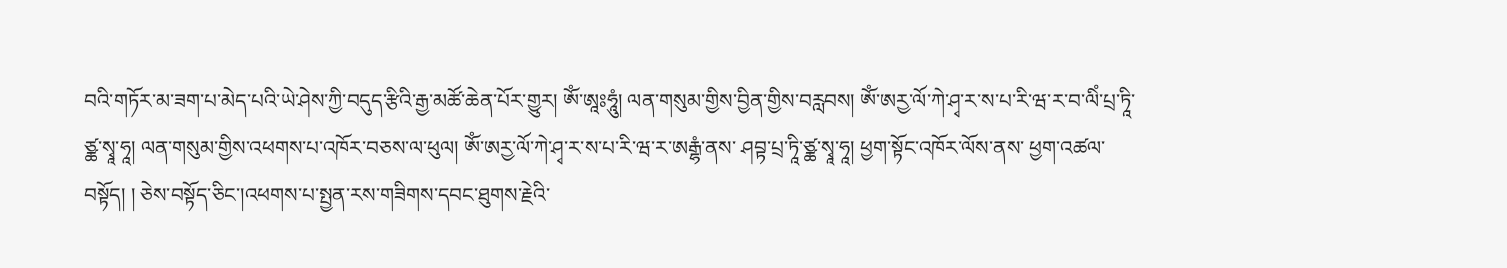བའི་གཏོར་མ་ཟག་པ་མེད་པའི་ཡེ་ཤེས་ཀྱི་བདུད་རྩིའི་རྒྱ་མཚོ་ཆེན་པོར་གྱུར། ཨོཾ་ཨཱཿཧཱུཾ། ལན་གསུམ་གྱིས་བྱིན་གྱིས་བརླབས། ཨོཾ་ཨརྱ་ལོ་ཀེ་ཤྭ་ར་ས་པ་རི་ཝ་ར་བ་ལིཾ་པྲ་ཏཱི་ཙྪ་སྭཱ་ཧཱ། ལན་གསུམ་གྱིས་འཕགས་པ་འཁོར་བཅས་ལ་ཕུལ། ཨོཾ་ཨརྱ་ལོ་ཀེ་ཤྭ་ར་ས་པ་རི་ཝ་ར་ཨརྒྷཾ་ནས་ ཤབྟ་པྲ་ཏཱི་ཙྪ་སྭཱ་ཧཱ། ཕྱག་སྟོང་འཁོར་ལོས་ནས་ ཕྱག་འཚལ་བསྟོད། ། ཅེས་བསྟོད་ཅིང་།འཕགས་པ་སྤྱན་རས་གཟིགས་དབང་ཐུགས་རྗེའི་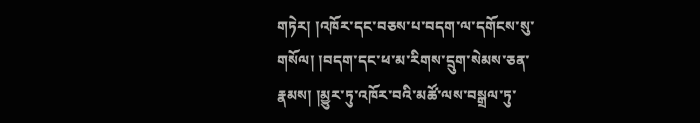གཏེར། །འཁོར་དང་བཅས་པ་བདག་ལ་དགོངས་སུ་གསོལ། །བདག་དང་ཕ་མ་རིགས་དྲུག་སེམས་ཅན་རྣམས། །མྱུར་ཏུ་འཁོར་བའི་མཚོ་ལས་བསྒྲལ་ཏུ་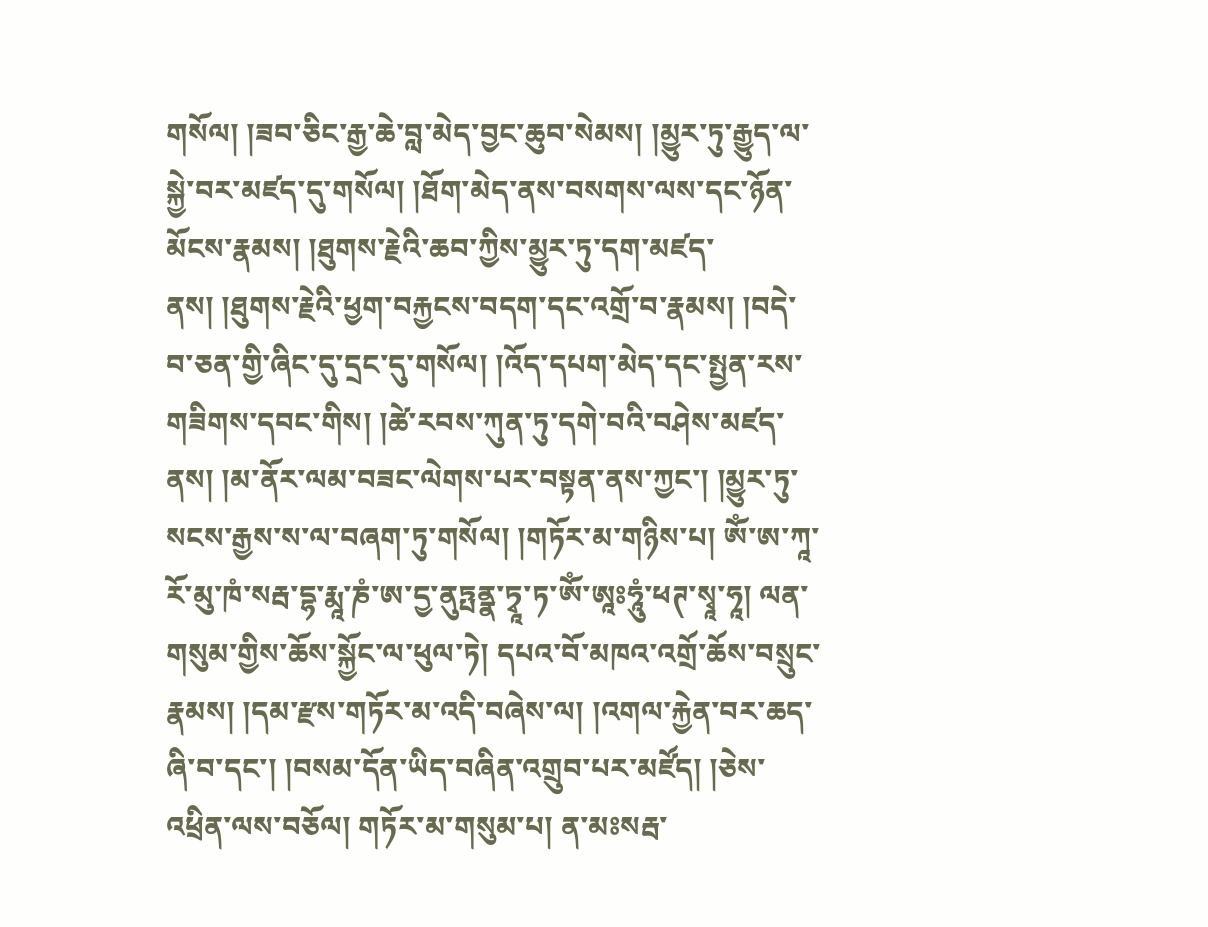གསོལ། །ཟབ་ཅིང་རྒྱ་ཆེ་བླ་མེད་བྱང་ཆུབ་སེམས། །མྱུར་ཏུ་རྒྱུད་ལ་སྐྱེ་བར་མཛད་དུ་གསོལ། །ཐོག་མེད་ནས་བསགས་ལས་དང་ཉོན་མོངས་རྣམས། །ཐུགས་རྗེའི་ཆབ་ཀྱིས་མྱུར་ཏུ་དག་མཛད་ནས། །ཐུགས་རྗེའི་ཕྱག་བརྐྱངས་བདག་དང་འགྲོ་བ་རྣམས། །བདེ་བ་ཅན་གྱི་ཞིང་དུ་དྲང་དུ་གསོལ། །འོད་དཔག་མེད་དང་སྤྱན་རས་གཟིགས་དབང་གིས། །ཚེ་རབས་ཀུན་ཏུ་དགེ་བའི་བཤེས་མཛད་ནས། །མ་ནོར་ལམ་བཟང་ལེགས་པར་བསྟན་ནས་ཀྱང་། །མྱུར་ཏུ་སངས་རྒྱས་ས་ལ་བཞག་ཏུ་གསོལ། །གཏོར་མ་གཉིས་པ། ཨོཾ་ཨ་ཀཱ་རོ་མུ་ཁཾ་སརྦ་དྷ་རྨཱ་ཎཾ་ཨ་དྱ་ནུཏྤནྣ་ཏྭཱ་ཏ་ཨོཾ་ཨཱཿཧཱུཾ་ཕཊ་སྭཱ་ཧཱ། ལན་གསུམ་གྱིས་ཆོས་སྐྱོང་ལ་ཕུལ་ཏེ། དཔའ་བོ་མཁའ་འགྲོ་ཆོས་བསྲུང་རྣམས། །དམ་རྫས་གཏོར་མ་འདི་བཞེས་ལ། །འགལ་རྐྱེན་བར་ཆད་ཞི་བ་དང་། །བསམ་དོན་ཡིད་བཞིན་འགྲུབ་པར་མཛོད། །ཅེས་འཕྲིན་ལས་བཅོལ། གཏོར་མ་གསུམ་པ། ན་མཿསརྦ་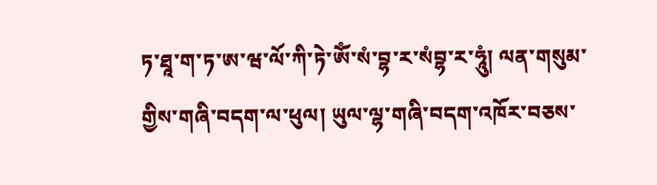ཏ་ཐཱ་ག་ཏ་ཨ་ཝ་ལོ་ཀི་ཏེ་ཨོཾ་སཾ་བྷ་ར་སཾབྷ་ར་ཧཱུཾ། ལན་གསུམ་གྱིས་གཞི་བདག་ལ་ཕུལ། ཡུལ་ལྷ་གཞི་བདག་འཁོར་བཅས་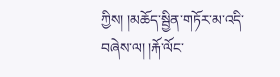ཀྱིས། །མཆོད་སྦྱིན་གཏོར་མ་འདི་བཞེས་ལ། །རྐོ་ལོང་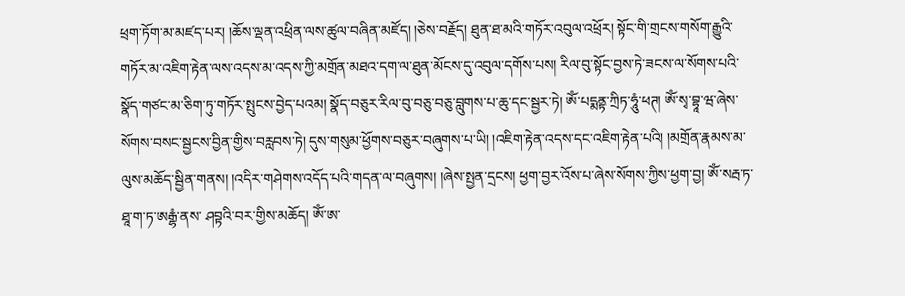ཕྲག་ཏོག་མ་མཛད་པར། །ཆོས་ལྡན་འཕྲིན་ལས་ཚུལ་བཞིན་མཛོད། །ཅེས་བརྗོད། ཐུན་ཐ་མའི་གཏོར་འབུལ་འཕྲོར། སྟོང་གི་གྲངས་གསོག་རྒྱུའི་གཏོར་མ་འཇིག་རྟེན་ལས་འདས་མ་འདས་ཀྱི་མགྲོན་མཐའ་དག་ལ་ཐུན་མོངས་དུ་འབུལ་དགོས་པས། རིལ་བུ་སྟོང་བྱས་ཏེ་ཟངས་ལ་སོགས་པའི་སྣོད་གཙང་མ་ཅིག་ཏུ་གཏོར་སྤུངས་བྱེད་པའམ། སྣོད་བཅུར་རིལ་བུ་བཅུ་བཅུ་བླུགས་པ་ཆུ་དང་སྦྱར་ཏེ། ཨོཾ་པདྨནྟ་ཀྲིཏ་ཧཱུཾ་ཕཊ། ཨོཾ་སྭ་བྷཱ་ཝ་ཞེས་སོགས་བསང་སྦྱངས་བྱིན་གྱིས་བརླབས་ཏེ། དུས་གསུམ་ཕྱོགས་བཅུར་བཞུགས་པ་ཡི། །འཇིག་རྟེན་འདས་དང་འཇིག་རྟེན་པའི། །མགྲོན་རྣམས་མ་ལུས་མཆོད་སྦྱིན་གནས། །འདིར་གཤེགས་འདོད་པའི་གདན་ལ་བཞུགས། །ཞེས་སྤྱན་དྲངས། ཕྱག་བྱར་འོས་པ་ཞེས་སོགས་ཀྱིས་ཕྱག་བྱ། ཨོཾ་སརྦ་ཏ་ཐཱ་ག་ཏ་ཨརྒྷཾ་ནས་ ཤབྟའི་བར་གྱིས་མཆོད། ཨོཾ་ཨ་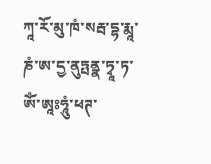ཀཱ་རོ་མུ་ཁཾ་སརྦ་དྷ་རྨཱ་ཎཾ་ཨ་དྱ་ནུཏྤནྣ་ཏྭཱ་ཏ་ཨོཾ་ཨཱཿཧཱུཾ་ཕཊ་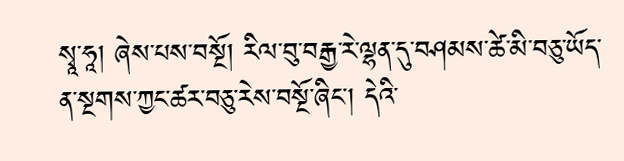སྭཱ་ཧཱ། ཞེས་པས་བསྔོ། རིལ་བུ་བརྒྱ་རེ་ལྷན་དུ་བཤམས་ཚེ་མི་བཅུ་ཡོད་ན་སྔགས་ཀྱང་ཚར་བཅུ་རེས་བསྔོ་ཞིང་། དེའི་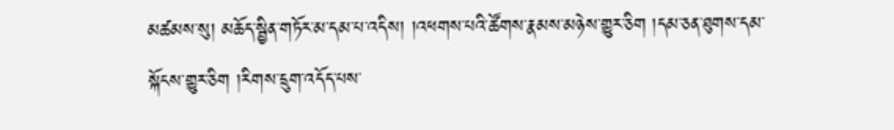མཚམས་སུ། མཆོད་སྦྱིན་གཏོར་མ་དམ་པ་འདིས། །འཕགས་པའི་ཚོགས་རྣམས་མཉེས་གྱུར་ཅིག །དམ་ཅན་ཐུགས་དམ་སྐོངས་གྱུར་ཅིག །རིགས་དྲུག་འདོད་པས་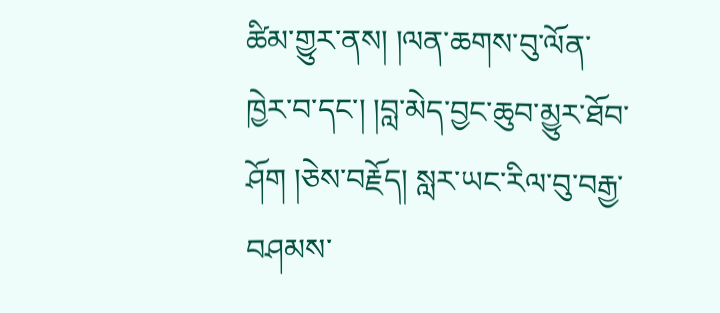ཚིམ་གྱུར་ནས། །ལན་ཆགས་བུ་ལོན་ཁྱེར་བ་དང་། །བླ་མེད་བྱང་ཆུབ་མྱུར་ཐོབ་ཤོག །ཅེས་བརྗོད། སླར་ཡང་རིལ་བུ་བརྒྱ་བཤམས་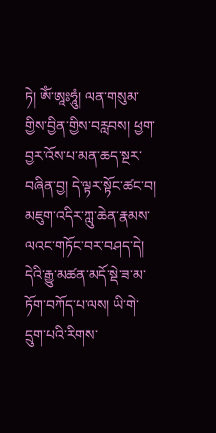ཏེ། ཨོཾ་ཨཱཿཧཱུཾ། ལན་གསུམ་གྱིས་བྱིན་གྱིས་བརླབས། ཕྱག་བྱར་འོས་པ་མན་ཆད་སྔར་བཞིན་བྱ། དེ་ལྟར་སྟོང་ཚང་བ། མཇུག་འདིར་ཀླུ་ཆེན་རྣམས་ལའང་གཏོང་བར་བཤད་དེ། དེའི་རྒྱུ་མཚན་མདོ་སྡེ་ཟ་མ་ཏོག་བཀོད་པ་ལས། ཡི་གེ་དྲུག་པའི་རིགས་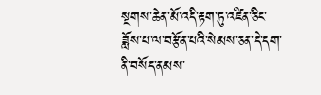སྔགས་ཆེན་མོ་འདི་རྟག་ཏུ་འཛིན་ཅིང་ཟློས་པ་ལ་བརྩོན་པའི་སེམས་ཅན་དེ་དག་ནི་བསོད་ནམས་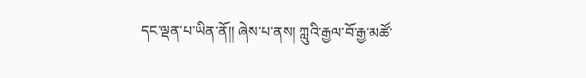དང་ལྡན་པ་ཡིན་ནོ།། ཞེས་པ་ནས། ཀླུའི་རྒྱལ་བོ་རྒྱ་མཚོ་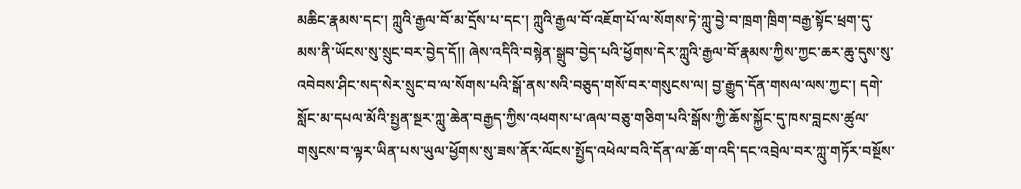མཆིང་རྣམས་དང་། ཀླུའི་རྒྱལ་བོ་མ་དྲོས་པ་དང་། ཀླུའི་རྒྱལ་བོ་འཇོག་པོ་ལ་སོགས་ཏེ་ཀླུ་བྱེ་བ་ཁྲག་ཁྲིག་བརྒྱ་སྟོང་ཕྲག་དུ་མས་ནི་ཡོངས་སུ་སྲུང་བར་བྱེད་དོ།། ཞེས་འདིའི་བསྙེན་སྒྲུབ་བྱེད་པའི་ཕྱོགས་དེར་ཀླུའི་རྒྱལ་བོ་རྣམས་ཀྱིས་ཀྱང་ཆར་ཆུ་དུས་སུ་འབེབས་ཤིང་སད་སེར་སྲུང་བ་ལ་སོགས་པའི་སྒོ་ནས་སའི་བཅུད་གསོ་བར་གསུངས་ལ། བྱ་རྒྱུད་དོན་གསལ་ལས་ཀྱང་། དགེ་སློང་མ་དཔལ་མོའི་སྤྱན་སྔར་ཀླུ་ཆེན་བརྒྱད་ཀྱིས་འཕགས་པ་ཞལ་བཅུ་གཅིག་པའི་སྒོས་ཀྱི་ཆོས་སྐྱོང་དུ་ཁས་བླངས་ཚུལ་གསུངས་བ་ལྟར་ཡིན་པས་ཡུལ་ཕྱོགས་སུ་ཟས་ནོར་ལོངས་སྤྱོད་འཕེལ་བའི་དོན་ལ་ཆོ་ག་འདི་དང་འབྲེལ་བར་ཀླུ་གཏོར་བསྔོས་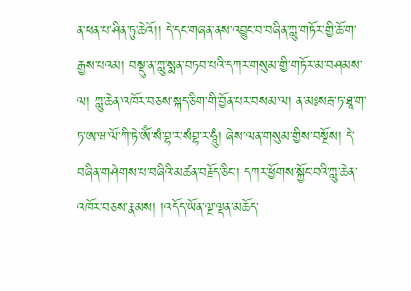ན་ཕན་པ་ཤིན་ཏུ་ཆེའོ།། དེ་དང་གཞན་ནས་འབྱུང་བ་བཞིན་ཀླུ་གཏོར་གྱི་ཆོ་ག་རྒྱས་པའམ། བསྡུ་ན་ཀླུ་སྨན་བཏབ་པའི་དཀར་གསུམ་གྱི་གཏོར་མ་བཤམས་ལ། ཀླུ་ཆེན་འཁོར་བཅས་སྐད་ཅིག་གི་བྱོན་པར་བསམ་ལ། ན་མཿསརྦ་ཏ་ཐཱ་ག་ཏ་ཨ་ཝ་ལོ་ཀི་ཏེ་ཨོཾ་སཾ་བྷ་ར་སཾབྷ་ར་ཧཱུཾ། ཞེས་ལན་གསུམ་གྱིས་བསྔོས། དེ་བཞིན་གཤེགས་པ་བཞིའི་མཚན་བརྗོད་ཅིང་། དཀར་ཕྱོགས་སྐྱོང་བའི་ཀླུ་ཆེན་འཁོར་བཅས་རྣམས། །འདོད་ཡོན་ལྔ་ལྡན་མཆོད་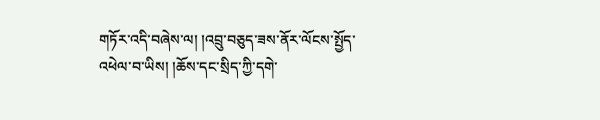གཏོར་འདི་བཞེས་ལ། །འབྲུ་བཅུད་ཟས་ནོར་ལོངས་སྤྱོད་འཕེལ་བ་ཡིས། །ཆོས་དང་སྲིད་ཀྱི་དགེ་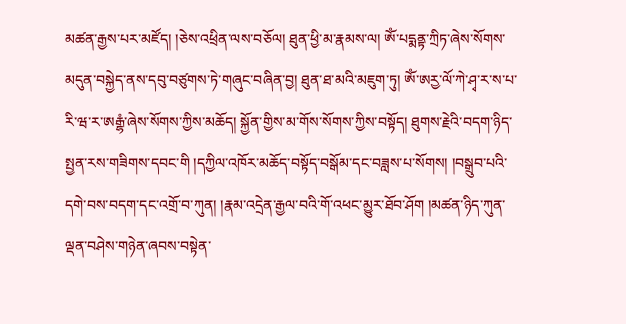མཚན་རྒྱས་པར་མཛོད། །ཅེས་འཕྲིན་ལས་བཅོལ། ཐུན་ཕྱི་མ་རྣམས་ལ། ཨོཾ་པདྨནྟ་ཀྲིཏ་ཞེས་སོགས་མདུན་བསྐྱེད་ནས་དབུ་བཙུགས་ཏེ་གཞུང་བཞིན་བྱ། ཐུན་ཐ་མའི་མཇུག་ཏུ། ཨོཾ་ཨརྱ་ལོ་ཀེ་ཤྭ་ར་ས་པ་རི་ཝ་ར་ཨརྒྷཾ་ཞེས་སོགས་ཀྱིས་མཆོད། སྐྱོན་གྱིས་མ་གོས་སོགས་ཀྱིས་བསྟོད། ཐུགས་རྗེའི་བདག་ཉིད་སྤྱན་རས་གཟིགས་དབང་གི །དཀྱིལ་འཁོར་མཆོད་བསྟོད་བསྒོམ་དང་བཟླས་པ་སོགས། །བསྒྲུབ་པའི་དགེ་བས་བདག་དང་འགྲོ་བ་ཀུན། །རྣམ་འདྲེན་རྒྱལ་བའི་གོ་འཕང་མྱུར་ཐོབ་ཤོག །མཚན་ཉིད་ཀུན་ལྡན་བཤེས་གཉེན་ཞབས་བསྟེན་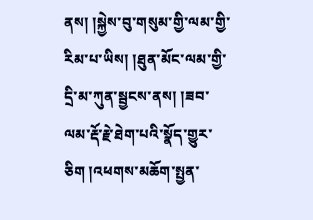ནས། །སྐྱེས་བུ་གསུམ་གྱི་ལམ་གྱི་རིམ་པ་ཡིས། །ཐུན་མོང་ལམ་གྱི་དྲི་མ་ཀུན་སྦྱངས་ནས། །ཟབ་ལམ་རྡོ་རྗེ་ཐེག་པའི་སྣོད་གྱུར་ཅིག །འཕགས་མཆོག་སྤྱན་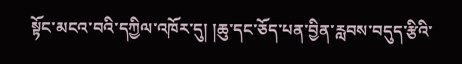སྟོང་མངའ་བའི་དཀྱིལ་འཁོར་དུ། །ཆུ་དང་ཅོད་པན་བྱིན་རླབས་བདུད་རྩིའི་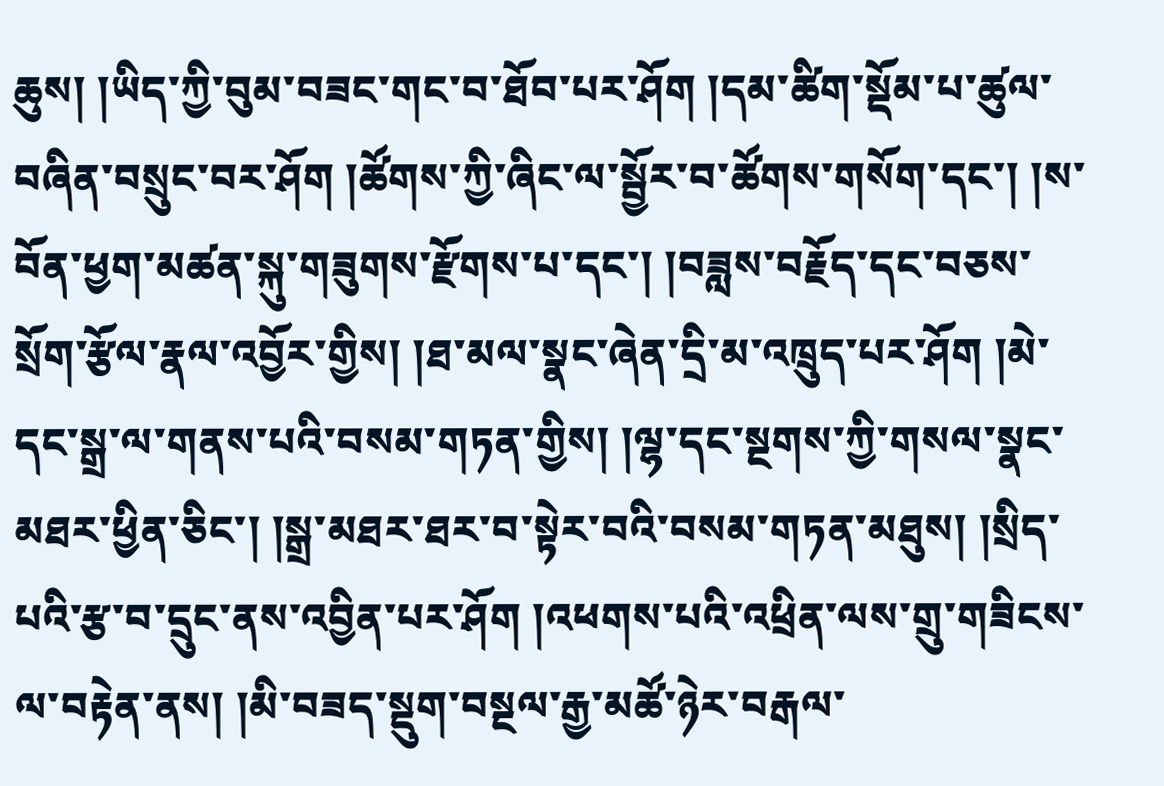ཆུས། །ཡིད་ཀྱི་བུམ་བཟང་གང་བ་ཐོབ་པར་ཤོག །དམ་ཚིག་སྡོམ་པ་ཚུལ་བཞིན་བསྲུང་བར་ཤོག །ཚོགས་ཀྱི་ཞིང་ལ་སྦྱོར་བ་ཚོགས་གསོག་དང་། །ས་བོན་ཕྱག་མཚན་སྐུ་གཟུགས་རྫོགས་པ་དང་། །བཟླས་བརྗོད་དང་བཅས་སྲོག་རྩོལ་རྣལ་འབྱོར་གྱིས། །ཐ་མལ་སྣང་ཞེན་དྲི་མ་འཁྲུད་པར་ཤོག །མེ་དང་སྒྲ་ལ་གནས་པའི་བསམ་གཏན་གྱིས། །ལྷ་དང་སྔགས་ཀྱི་གསལ་སྣང་མཐར་ཕྱིན་ཅིང་། །སྒྲ་མཐར་ཐར་བ་སྟེར་བའི་བསམ་གཏན་མཐུས། །སྲིད་པའི་རྩ་བ་དྲུང་ནས་འབྱིན་པར་ཤོག །འཕགས་པའི་འཕྲིན་ལས་གྲུ་གཟིངས་ལ་བརྟེན་ནས། །མི་བཟད་སྡུག་བསྔལ་རྒྱ་མཚོ་ཉེར་བརྒལ་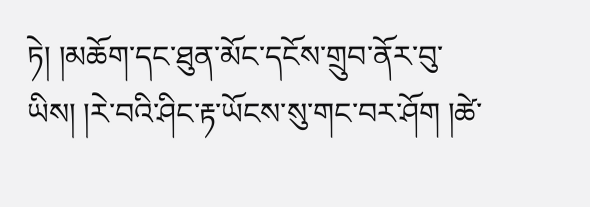ཏེ། །མཆོག་དང་ཐུན་མོང་དངོས་གྲུབ་ནོར་བུ་ཡིས། །རེ་བའི་ཤིང་རྟ་ཡོངས་སུ་གང་བར་ཤོག །ཚེ་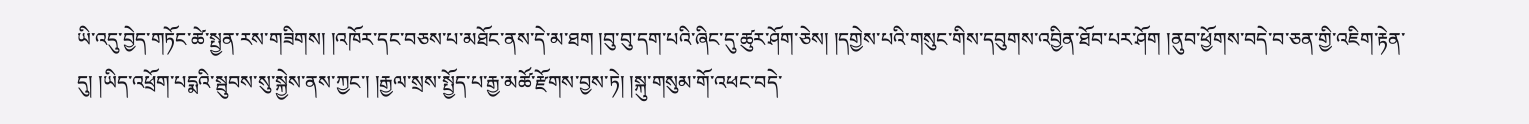ཡི་འདུ་བྱེད་གཏོང་ཚེ་སྤྱན་རས་གཟིགས། །འཁོར་དང་བཅས་པ་མཐོང་ནས་དེ་མ་ཐག །བུ་བུ་དག་པའི་ཞིང་དུ་ཚུར་ཤོག་ཅེས། །དགྱེས་པའི་གསུང་གིས་དབུགས་འབྱིན་ཐོབ་པར་ཤོག །ནུབ་ཕྱོགས་བདེ་བ་ཅན་གྱི་འཇིག་རྟེན་དུ། །ཡིད་འཕྲོག་པདྨའི་སྦུབས་སུ་སྐྱེས་ནས་ཀྱང་། །རྒྱལ་སྲས་སྤྱོད་པ་རྒྱ་མཚོ་རྫོགས་བྱས་ཏེ། །སྐུ་གསུམ་གོ་འཕང་བདེ་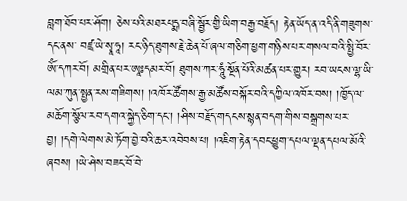བླག་ཐོབ་པར་ཤོག། ཅེས་པའི་མཐརཔདྨ་བཞི་སྦྱོར་གྱི་ཡིག་བརྒྱ་བརྗོད། རྟེན་ཡོད་ན་འདི་ནི་གཟུགས་དང་ནས་ བཛྲ་ཡེ་སྭཱ་ཧཱ། རང་ཉིད་ཐུགས་རྗེ་ཆེན་པོ་ཞལ་གཅིག་ཕྱག་གཉིས་པར་གསལ་བའི་སྤྱི་བོར་ཨོཾ་དཀར་བོ། མགྲིན་པར་ཨཱཿདམར་བོ། ཐུགས་ཀར་ཧཱུཾ་སྔོན་པོའི་མཚན་པར་གྱུར། རབ་ཡངས་ལྷ་ཡི་ལམ་ཀུན་སྤྱན་རས་གཟིགས། །འཁོར་ཚོགས་རྒྱ་མཚོས་བསྐོར་བའི་དཀྱིལ་འཁོར་བས། །ཁྱོད་ལ་མཆོག་སྩོལ་རབ་དགའ་སྐྱེད་ཅིག་དང་། །ཤིས་བརྗོད་གདངས་སྙན་བདག་གིས་བསྒྲགས་པར་བྱ། །དགེ་ལེགས་མེ་ཏོག་བྱེ་བའི་ཆར་འབེབས་པ། །འཇིག་རྟེན་དབང་ཕྱུག་དཔལ་ལྡན་དཔལ་མོའི་ཞབས། །ཡེ་ཤེས་བཟང་བོ་བེ་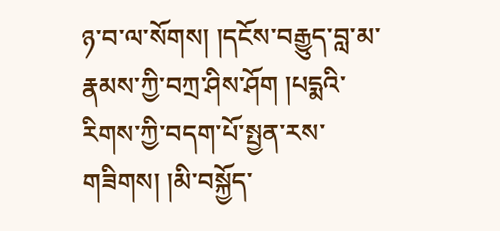ཉ་བ་ལ་སོགས། །དངོས་བརྒྱུད་བླ་མ་རྣམས་ཀྱི་བཀྲ་ཤིས་ཤོག །པདྨའི་རིགས་ཀྱི་བདག་པོ་སྤྱན་རས་གཟིགས། །མི་བསྐྱོད་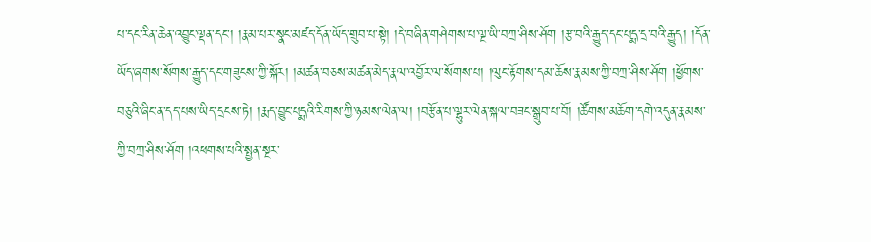པ་དང་རིན་ཆེན་འབྱུང་ལྡན་དང་། །རྣམ་པར་སྣང་མཛད་དོན་ཡོད་གྲུབ་པ་སྟེ། །དེ་བཞིན་གཤེགས་པ་ལྔ་ཡི་བཀྲ་ཤིས་ཤོག །རྩ་བའི་རྒྱུད་དང་པདྨ་དྲ་བའི་རྒྱུད། །དོན་ཡོད་ཞགས་སོགས་རྒྱུད་དང་གཟུངས་ཀྱི་སྐོར། །མཚན་བཅས་མཚན་མེད་རྣལ་འབྱོར་ལ་སོགས་པ། །ལུང་རྟོགས་དམ་ཆོས་རྣམས་ཀྱི་བཀྲ་ཤིས་ཤོག །ཕྱོགས་བཅུའི་ཞིང་ན་དད་པས་ཡིད་དྲངས་ཏེ། །རྨད་བྱུང་པདྨའི་རིགས་ཀྱི་ཉམས་ལེན་ལ། །བརྩོན་པ་ལྷུར་ལེན་སྐལ་བཟང་སྒྲུབ་པ་བོ། །ཚོགས་མཆོག་དགེ་འདུན་རྣམས་ཀྱི་བཀྲ་ཤིས་ཤོག །འཕགས་པའི་སྤྱན་སྔར་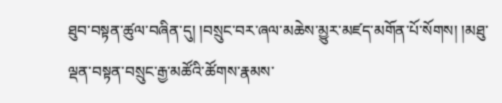ཐུབ་བསྟན་ཚུལ་བཞིན་དུ། །བསྲུང་བར་ཞལ་མཆེས་མྱུར་མཛད་མགོན་པོ་སོགས། །མཐུ་ལྡན་བསྟན་བསྲུང་རྒྱ་མཚོའི་ཚོགས་རྣམས་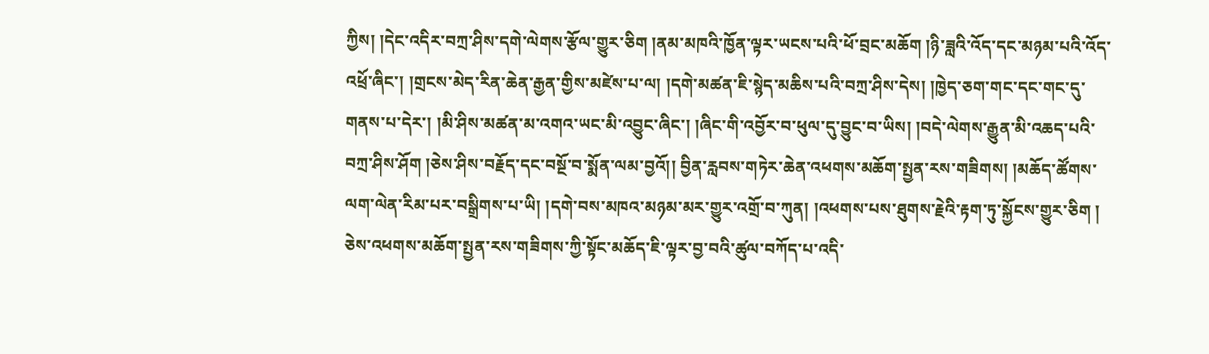ཀྱིས། །དེང་འདིར་བཀྲ་ཤིས་དགེ་ལེགས་རྩོལ་གྱུར་ཅིག །ནམ་མཁའི་ཁྱོན་ལྟར་ཡངས་པའི་ཕོ་བྲང་མཆོག །ཉི་ཟླའི་འོད་དང་མཉམ་པའི་འོད་འཕྲོ་ཞིང་། །གྲངས་མེད་རིན་ཆེན་རྒྱན་གྱིས་མཛེས་པ་ལ། །དགེ་མཚན་ཇི་སྙེད་མཆིས་པའི་བཀྲ་ཤིས་དེས། །ཁྱེད་ཅག་གང་དང་གང་དུ་གནས་པ་དེར་། །མི་ཤིས་མཚན་མ་འགའ་ཡང་མི་འབྱུང་ཞིང་། །ཞིང་གི་འབྱོར་བ་ཕུལ་དུ་བྱུང་བ་ཡིས། །བདེ་ལེགས་རྒྱུན་མི་འཆད་པའི་བཀྲ་ཤིས་ཤོག །ཅེས་ཤིས་བརྗོད་དང་བསྔོ་བ་སྨོན་ལམ་བྱའོ།། བྱིན་རླབས་གཏེར་ཆེན་འཕགས་མཆོག་སྤྱན་རས་གཟིགས། །མཆོད་ཚོགས་ལག་ལེན་རིམ་པར་བསྒྲིགས་པ་ཡི། །དགེ་བས་མཁའ་མཉམ་མར་གྱུར་འགྲོ་བ་ཀུན། །འཕགས་པས་ཐུགས་རྗེའི་རྟག་ཏུ་སྐྱོངས་གྱུར་ཅིག ། ཅེས་འཕགས་མཆོག་སྤྱན་རས་གཟིགས་ཀྱི་སྟོང་མཆོད་ཇི་ལྟར་བྱ་བའི་ཚུལ་བཀོད་པ་འདི་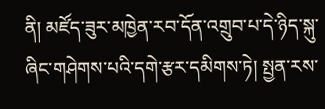ནི། མཛོད་ཟུར་མཁྱེན་རབ་དོན་འགྲུབ་པ་དེ་ཉིད་སྐུ་ཞིང་གཤེགས་པའི་དགེ་རྩར་དམིགས་ཏེ། སྤྱན་རས་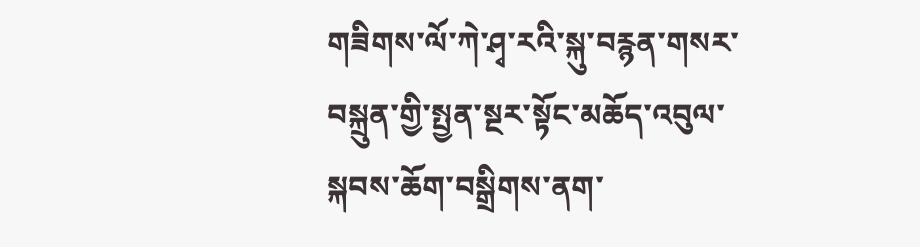གཟིགས་ལོ་ཀེ་ཤྭ་རའི་སྐུ་བརྙན་གསར་བསྐྲུན་གྱི་སྤྱན་སྔར་སྟོང་མཆོད་འབུལ་སྐབས་ཆོག་བསྒྲིགས་ནག་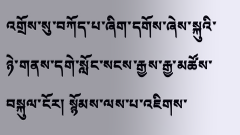འགྲོས་སུ་བཀོད་པ་ཞིག་དགོས་ཞེས་སྐུའི་ཉེ་གནས་དགེ་སློང་སངས་རྒྱས་རྒྱ་མཚོས་བསྐུལ་ངོར། སྙོམས་ལས་པ་འཇིགས་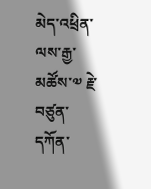མེད་འཕྲིན་ལས་རྒྱ་མཚོས་༧ རྗེ་བཙུན་དཀོན་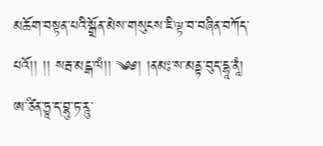མཆོག་བསྟན་པའི་སྒྲོན་མེས་གསུངས་ཇི་ལྟ་བ་བཞིན་བཀོད་པའོ།། །། སརྦ་མངྒ་ལཾ།། ༄༅། །ནམཿ་ས་མནྟ་བུད་དྷཱ་ནཱཾ། ཨ་ཙིན་ཏྱཱ་ད་བྷུ་ཏ་རཱུ་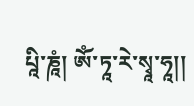པཱི་ཎཱཾ། ཨོཾ་ཏཱ་རེ་སྭཱ་ཧཱ།།